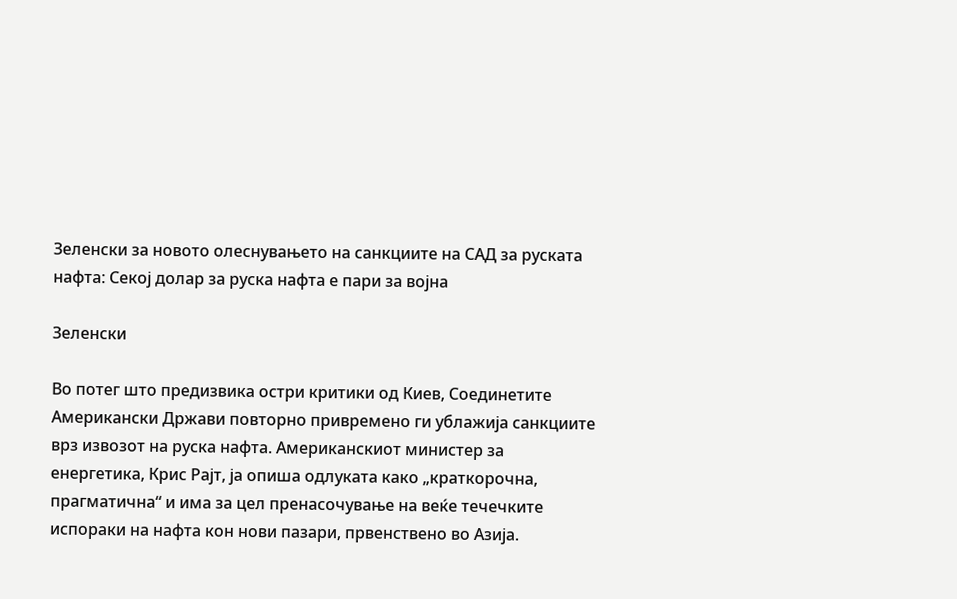Зеленски за новото олеснувањето на санкциите на САД за руската нафта: Секој долар за руска нафта е пари за војна

Зеленски

Во потег што предизвика остри критики од Киев, Соединетите Американски Држави повторно привремено ги ублажија санкциите врз извозот на руска нафта. Американскиот министер за енергетика, Крис Рајт, ја опиша одлуката како „краткорочна, прагматична“ и има за цел пренасочување на веќе течечките испораки на нафта кон нови пазари, првенствено во Азија.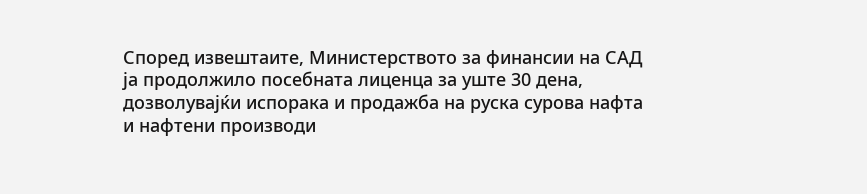Според извештаите, Министерството за финансии на САД ја продолжило посебната лиценца за уште 30 дена, дозволувајќи испорака и продажба на руска сурова нафта и нафтени производи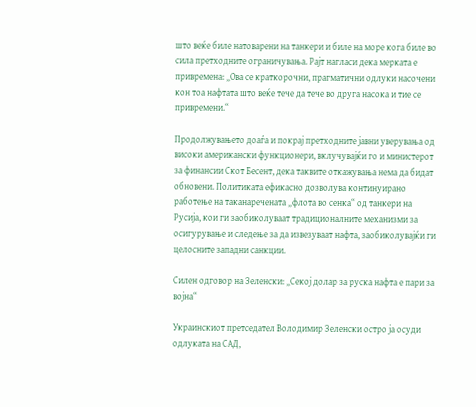што веќе биле натоварени на танкери и биле на море кога биле во сила претходните ограничувања. Рајт нагласи дека мерката е привремена: „Ова се краткорочни, прагматични одлуки насочени кон тоа нафтата што веќе тече да тече во друга насока и тие се привремени.“

Продолжувањето доаѓа и покрај претходните јавни уверувања од високи американски функционери, вклучувајќи го и министерот за финансии Скот Бесент, дека таквите откажувања нема да бидат обновени. Политиката ефикасно дозволува континуирано работење на таканаречената „флота во сенка“ од танкери на Русија, кои ги заобиколуваат традиционалните механизми за осигурување и следење за да извезуваат нафта, заобиколувајќи ги целосните западни санкции.

Силен одговор на Зеленски: „Секој долар за руска нафта е пари за војна“

Украинскиот претседател Володимир Зеленски остро ја осуди одлуката на САД,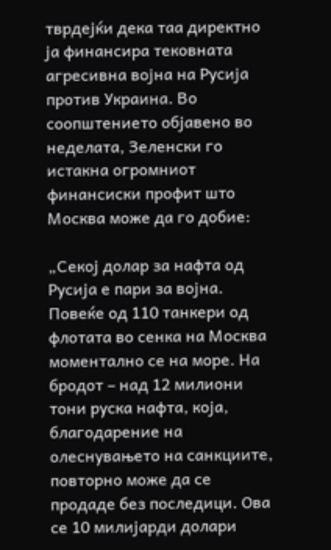тврдејќи дека таа директно ја финансира тековната агресивна војна на Русија против Украина. Во соопштението објавено во неделата, Зеленски го истакна огромниот финансиски профит што Москва може да го добие:

„Секој долар за нафта од Русија е пари за војна. Повеќе од 110 танкери од флотата во сенка на Москва моментално се на море. На бродот – над 12 милиони тони руска нафта, која, благодарение на олеснувањето на санкциите, повторно може да се продаде без последици. Ова се 10 милијарди долари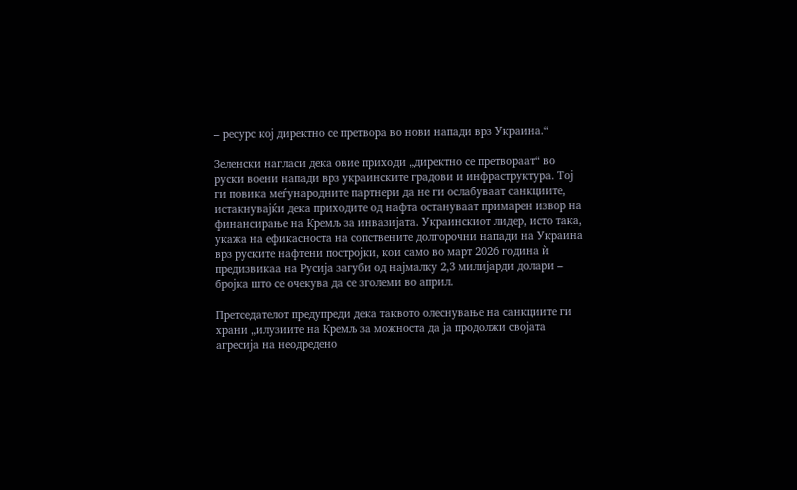– ресурс кој директно се претвора во нови напади врз Украина.“

Зеленски нагласи дека овие приходи „директно се претвораат“ во руски воени напади врз украинските градови и инфраструктура. Тој ги повика меѓународните партнери да не ги ослабуваат санкциите, истакнувајќи дека приходите од нафта остануваат примарен извор на финансирање на Кремљ за инвазијата. Украинскиот лидер, исто така, укажа на ефикасноста на сопствените долгорочни напади на Украина врз руските нафтени постројки, кои само во март 2026 година ѝ предизвикаа на Русија загуби од најмалку 2,3 милијарди долари – бројка што се очекува да се зголеми во април.

Претседателот предупреди дека таквото олеснување на санкциите ги храни „илузиите на Кремљ за можноста да ја продолжи својата агресија на неодредено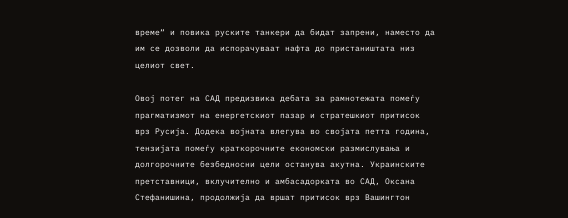време“ и повика руските танкери да бидат запрени, наместо да им се дозволи да испорачуваат нафта до пристаништата низ целиот свет.

Овој потег на САД предизвика дебата за рамнотежата помеѓу прагматизмот на енергетскиот пазар и стратешкиот притисок врз Русија. Додека војната влегува во својата петта година, тензијата помеѓу краткорочните економски размислувања и долгорочните безбедносни цели останува акутна. Украинските претставници, вклучително и амбасадорката во САД, Оксана Стефанишина, продолжија да вршат притисок врз Вашингтон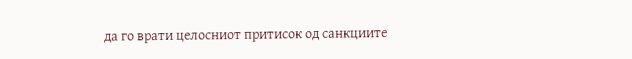да го врати целосниот притисок од санкциите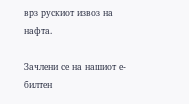врз рускиот извоз на нафта.

Зачлени се на нашиот е-билтен